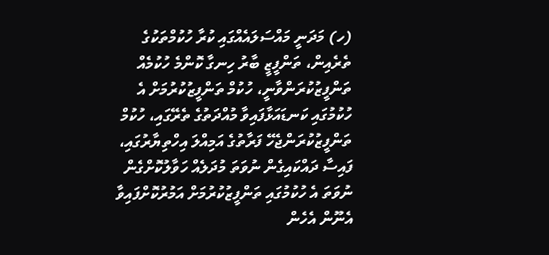(ހ) މަދަނީ މައްސަލައެއްގައި ކުރާ ހުކުމްތަކުގެ ތެރެއިން، ތަންފީޒީ ބާރު ހިނގާ ކޮންމެ ހުކުމެއް ތަންފީޒުކުރަންވާނީ، ހުކުމް ތަންފީޒުކުރުމަށް އެ ހުކުމުގައި ކަނޑައަޅާފައިވާ މުއްދަތުގެ ތެރޭގައި، ހުކުމް ތަންފީޒުކުރަންޖެހޭ ފަރާތުގެ އަމިއްލަ އިހްތިޔާރުގައި، ފައިސާ ދައްކައިގެން ނުވަތަ މުދަލެއް ހަވާލުކޮށްގެން ނުވަތަ އެ ހުކުމުގައި ތަންފީޒުކުރުމަށް އަމުރުކޮށްފައިވާ އެނޫން އެހެން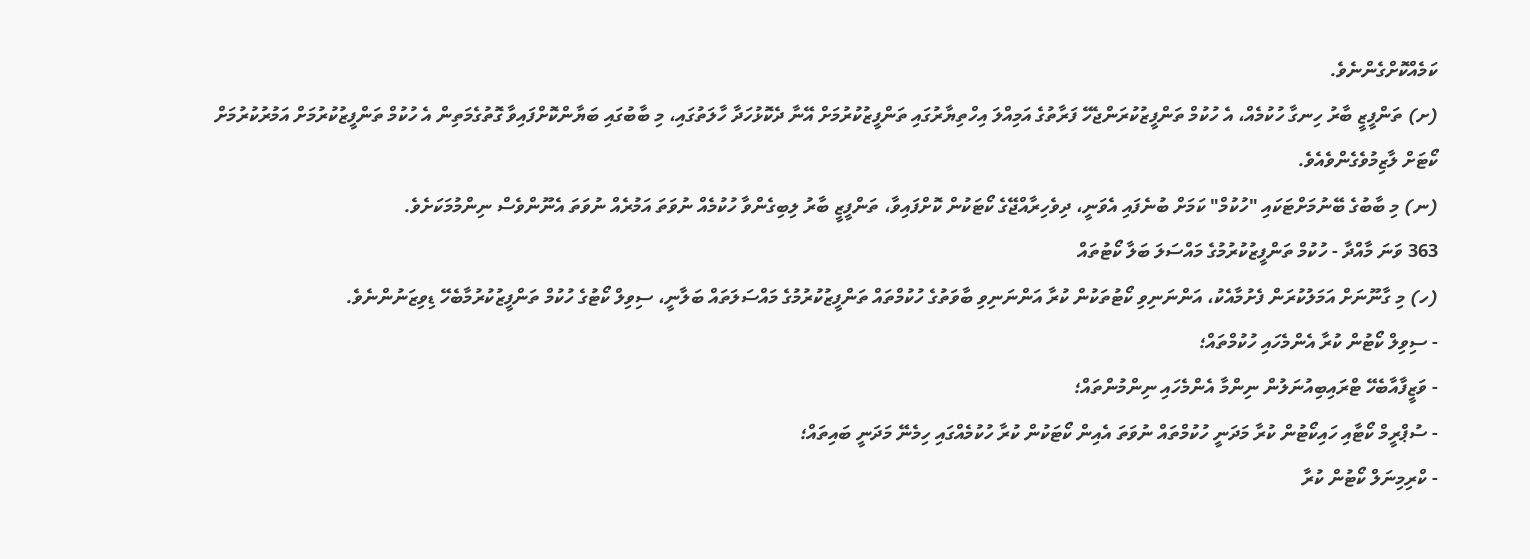ކަމެއްކޮށްގެންނެވެ.
(ށ) ތަންފީޒީ ބާރު ހިނގާ ހުކުމެއް، އެ ހުކުމް ތަންފީޒުކުރަންޖެހޭ ފަރާތުގެ އަމިއްލަ އިހްތިޔާރުގައި ތަންފީޒުކުރުމަށް އޭނާ ދެކޮޅުހަދާ ހާލަތުގައި، މި ބާބުގައި ބަޔާންކޮށްފައިވާ ގޮތުގެމަތިން އެ ހުކުމް ތަންފީޒުކުރުމަށް އަމުރުކުރުމަށް ކޯޓަށް ލާޒިމުވެގެންވެއެވެ.
(ނ) މި ބާބުގެ ބޭނުމަށްޓަކައި "ހުކުމް" ކަމަށް ބުނެފައި އެވަނީ، ދިވެހިރާއްޖޭގެ ކޯޓަކުން ކޮށްފައިވާ، ތަންފީޒީ ބާރު ލިބިގެންވާ ހުކުމެއް ނުވަތަ އަމުރެއް ނުވަތަ އެނޫންވެސް ނިންމުމަކަށެވެ.
363 ވަނަ މާއްދާ - ހުކުމް ތަންފީޒުކުރުމުގެ މައްސަލަ ބަލާ ކޯޓުތައް
(ހ) މި ގާނޫނަށް އަމަލުކުރަން ފެށުމާއެކު، އަންނަނިވި ކޯޓުތަކުން ކުރާ އަންނަނިވި ބާވަތުގެ ހުކުމްތައް ތަންފީޒުކުރުމުގެ މައްސަލަތައް ބަލާނީ، ސިވިލް ކޯޓުގެ ހުކުމް ތަންފީޒުކުރުމާބެހޭ ޑިވިޒަނުންނެވެ.
- ސިވިލް ކޯޓުން ކުރާ އެންމެހައި ހުކުމްތައް؛
- ވަޒީފާއާބެހޭ ޓްރައިބިއުނަލުން ނިންމާ އެންމެހައި ނިންމުންތައް؛
- ސުޕްރީމް ކޯޓާއި ހައިކޯޓުން ކުރާ މަދަނީ ހުކުމްތައް ނުވަތަ އެއިން ކޯޓަކުން ކުރާ ހުކުމެއްގައި ހިމެނޭ މަދަނީ ބައިތައް؛
- ކްރިމިނަލް ކޯޓުން ކުރާ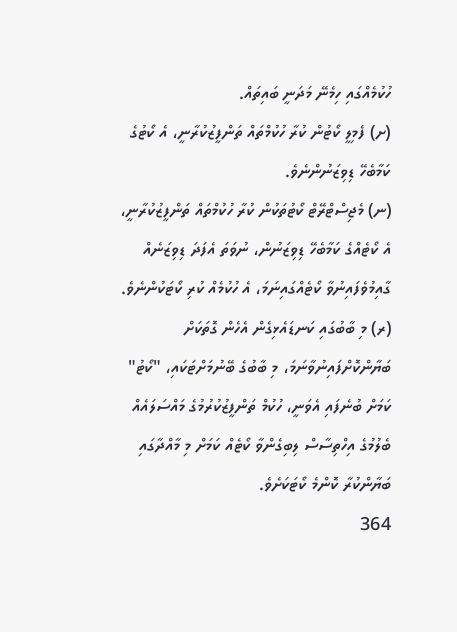ހުކުމެއްގައި ހިމެނޭ މަދަނީ ބައިތައް.
(ށ) ފެމިލީ ކޯޓުން ކުރާ ހުކުމްތައް ތަންފީޒުކުރާނީ، އެ ކޯޓުގެ ކަމާބެހޭ ޑިވިޒަނުންނެވެ.
(ނ) މެޖިސްޓްރޭޓް ކޯޓުތަކުން ކުރާ ހުކުމްތައް ތަންފީޒުކުރާނީ، އެ ކޯޓެއްގެ ކަމާބެހޭ ޑިވިޒަނުން، ނުވަތަ އެފަދަ ޑިވިޒަނެއް ގާއިމުވެފައިނުވާ ކޯޓެއްގައިނަމަ، އެ ހުކުމެއް ކުރި ކޯޓަކުންނެވެ.
(ރ) މި ބާބުގައި ކަނޑައެޅިގެން އެހެން ގޮތަކަށް ބަޔާންކޮށްފައިނުވާނަމަ، މި ބާބުގެ ބޭނުމަށްޓަކައި، "ކޯޓު" ކަމަށް ބުނެފައި އެވަނީ، ހުކުމް ތަންފީޒުކުރުމުގެ މައްސަލައެއް ބެލުމުގެ އިހްތިސާސް ލިބިގެންވާ ކޯޓެއް ކަމަށް މި މާއްދާގައި ބަޔާންކުރާ ކޮންމެ ކޯޓަކަށެވެ.
364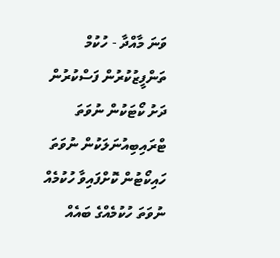ވަނަ މާއްދާ - ހުކުމް ތަންފީޒުކުރުން ފަސްކުރުން
ދަށު ކޯޓަކުން ނުވަތަ ޓްރައިބިއުނަލަކުން ނުވަތަ ހައިކޯޓުން ކޮށްފައިވާ ހުކުމެއް ނުވަތަ ހުކުމެއްގެ ބައެއް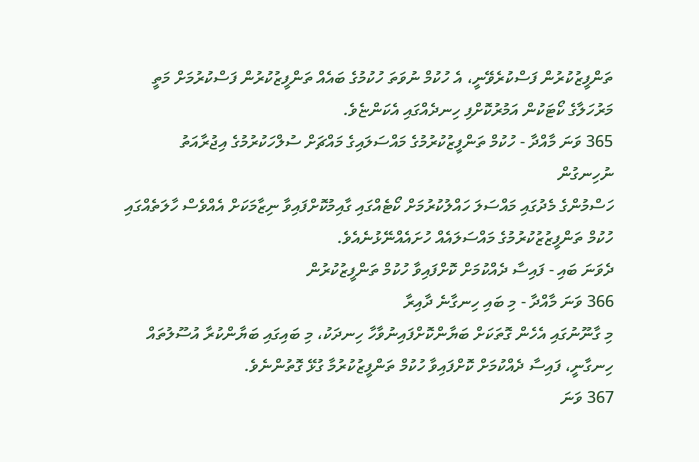ތަންފީޒުކުރުން ފަސްކުރެވޭނީ، އެ ހުކުމް ނުވަތަ ހުކުމުގެ ބައެއް ތަންފީޒުކުރުން ފަސްކުރުމަށް މަތީ މަރުހަލާގެ ކޯޓަކުން އަމުރުކޮށްފި ހިނދެއްގައި އެކަންޏެވެ.
365 ވަނަ މާއްދާ - ހުކުމް ތަންފީޒުކުރުމުގެ މައްސަލައިގެ މައްޗަށް ސުލްހަކުރުމުގެ އިޖުރާއަތު ނުހިނގުން
ހަސްމުންގެ މެދުގައި މައްސަލަ ހައްލުކުރުމަށް ކޯޓެއްގައި ގާއިމުކޮށްފައިވާ ނިޒާމަކަށް އެއްވެސް ހާލަތެއްގައި ހުކުމް ތަންފީޒުޒުކުރުމުގެ މައްސަލައެއް ހުށައެއްނޭޅުނެއެވެ.
ދެވަނަ ބައި - ފައިސާ ދެއްކުމަށް ކޮށްފައިވާ ހުކުމް ތަންފީޒުކުރުން
366 ވަނަ މާއްދާ - މި ބައި ހިނގާނެ ދާއިރާ
މި ގާނޫނުގައި އެހެން ގޮތަކަށް ބަޔާންކޮށްފައިނުވާހާ ހިނދަކު، މި ބައިގައި ބަޔާންކުރާ އުސޫލުތައް ހިނގާނީ، ފައިސާ ދެއްކުމަށް ކޮށްފައިވާ ހުކުމް ތަންފީޒުކުރުމާ ގުޅޭ ގޮތުންނެވެ.
367 ވަނަ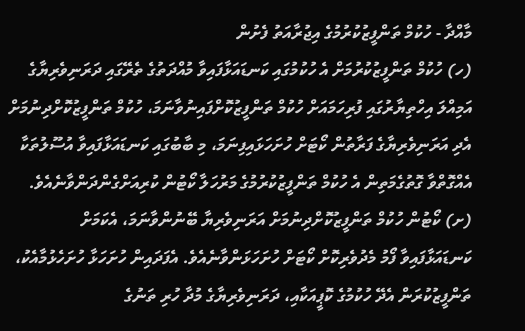މާއްދާ - ހުކުމް ތަންފީޒުކުރުމުގެ އިޖުރާއަތު ފެށުން
(ހ) ހުކުމް ތަންފީޒުކުރުމަށް އެ ހުކުމުގައި ކަނޑައަޅާފައިވާ މުއްދަތުގެ ތެރޭގައި ދަރަނިވެރިޔާގެ އަމިއްލަ އިހްތިޔާރުގައި ފުރިހަމައަށް ހުކުމް ތަންފީޒުކޮށްފައިނުވާނަމަ، ހުކުމް ތަންފީޒުކޮށްދިނުމަށް އެދި އަރަނިވެރިޔާގެ ފަރާތުން ކޯޓަށް ހުށަހަޅައިފިނަމަ، މި ބާބުގައި ކަނޑައަޅާފައިވާ އުސޫލުތަކާ އެއްގޮތްވާ ގޮތުގެމަތިން އެ ހުކުމް ތަންފީޒުކުރުމުގެ މަރުހަލާ ކޯޓުން ކުރިއަށްގެންދަންވާނެއެވެ.
(ށ) ކޯޓުން ހުކުމް ތަންފީޒުކޮށްދިނުމަށް އަރަނިވެރިޔާ ބޭނުންވާނަމަ، އެކަމަށް ކަނޑައަޅާފައިވާ ފޯމު މެދުވެރިކޮށް ކޯޓަށް ހުށަހަޅަންވާނެއެވެ. އެފަދައިން ހުށަހަޅާ ހުށަހެޅުމާއެކު، ތަންފީޒުކުރަން އެދޭ ހުކުމުގެ ކޮޕީއަކާއި، ދަރަނިވެރިޔާގެ މުދާ ހުރި ތަނުގެ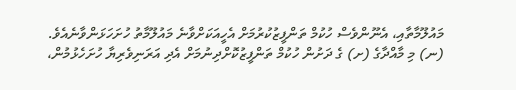މައުލޫމާތާއި، އެނޫންވެސް ހުކުމް ތަންފީޒުކުރުމަށް އެހީއަކަށްވާނެ މައުލޫމާތު ހުށަހަޅަންވާނެއެވެ.
(ނ) މި މާއްދާގެ (ށ) ގެ ދަށުން ހުކުމް ތަންފީޒުކޮށްދިނުމަށް އެދި އަރަނިވެރިޔާ ހުށަހެޅުމުން،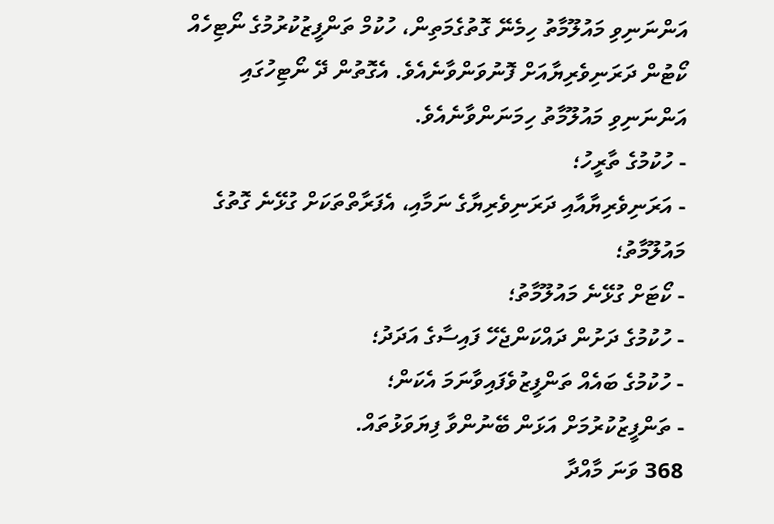އަންނަނިވި މައުލޫމާތު ހިމެނޭ ގޮތުގެމަތިން، ހުކުމް ތަންފީޒުކުރުމުގެ ނޯޓިހެއް ކޯޓުން ދަރަނިވެރިޔާއަށް ފޮނުވަންވާނެއެވެ. އެގޮތުން ދޭ ނޯޓިހުގައި އަންނަނިވި މައުލޫމާތު ހިމަނަންވާނެއެވެ.
- ހުކުމުގެ ތާރީހު؛
- އަރަނިވެރިޔާއާއި ދަރަނިވެރިޔާގެ ނަމާއި، އެފަރާތްތަކަށް ގުޅޭނެ ގޮތުގެ މައުލޫމާތު؛
- ކޯޓަށް ގުޅޭނެ މައުލޫމާތު؛
- ހުކުމުގެ ދަށުން ދައްކަންޖެހޭ ފައިސާގެ އަދަދު؛
- ހުކުމުގެ ބައެއް ތަންފީޒުވެފައިވާނަމަ އެކަން؛
- ތަންފީޒުކުރުމަށް އަޅަން ބޭނުންވާ ފިޔަވަޅުތައް.
368 ވަނަ މާއްދާ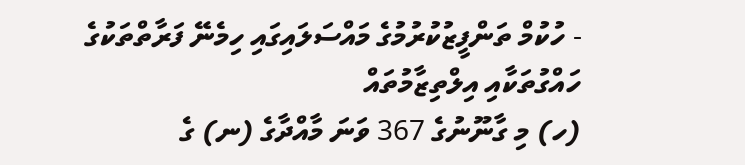- ހުކުމް ތަންފީޒުކުރުމުގެ މައްސަލައިގައި ހިމެނޭ ފަރާތްތަކުގެ ހައްގުތަކާއި އިލްތިޒާމުތައް
(ހ) މި ގާނޫނުގެ 367 ވަނަ މާއްދާގެ (ނ) ގެ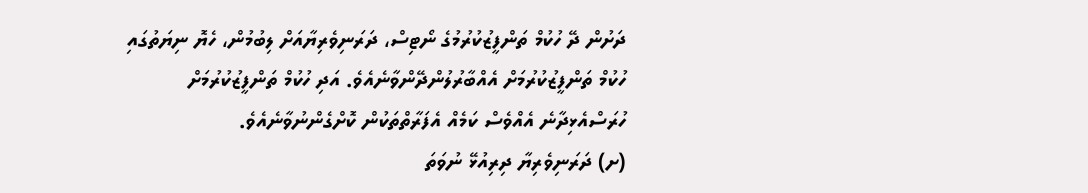ދަށުން ދޭ ހުކުމް ތަންފީޒުކުރުމުގެ ނޯޓިސް، ދަރަނިވެރިޔާއަށް ލިބުމުން، ހެޔޮ ނިޔަތުގައި ހުކުމް ތަންފީޒުކުރުމަށް އެއްބާރުލުންދޭންވާނެއެވެ. އަދި ހުކުމް ތަންފީޒުކުރުމަށް ހުރަސްއެޅިދާނެ އެއްވެސް ކަމެއް އެފަރާތްތަކުން ކޮށްގެންނުވާނެއެވެ.
(ށ) ދަރަނިވެރިޔާ ދިރިއުޅޭ ނުވަތަ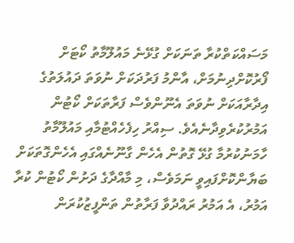މަސައްކަތްކުރާ ތަނަކަށް ގުޅޭނެ މައުލޫމާތު ކޯޓަށް ފޯރުކޮށްދިނުމަށް، އާންމު ފަރުދަކަށް ނުވަތަ ދައުލަތުގެ އިދާރާއަކަށް ނުވަތަ އެނޫންވެސް ފަރާތަކަށް ކޯޓުން އަމުރުކުރެވިދާނެއެވެ. ސިއްރު ހިފެހެއްޓުމާއި މައުލޫމާތު ހާމަނުކުރުމާ ގުޅޭ ގޮތުން އެހެން ގާނޫނެއްގައި އެހެންގޮތަކަށް ބަޔާންކޮށްފައިވީ ނަމަވެސް، މި މާއްދާގެ ދަށުން ކޯޓުން ކުރާ އަމުރު، އެ އަމުރު ރައްދުވާ ފަރާތުން ތަންފީޒުކުރަން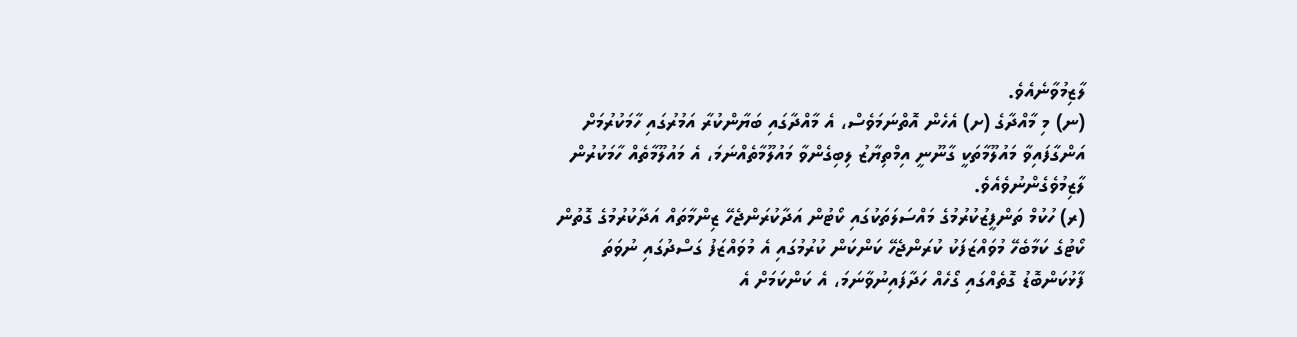ލާޒިމުވާނެއެވެ.
(ނ) މި މާއްދާގެ (ށ) އެހެން އޮތްނަމަވެސް، އެ މާއްދާގައި ބަޔާންކުރާ އަމުރުގައި ހާމަކުރުމަށް އަންގާފައިވާ މައުލޫމާތަކީ ގާނޫނީ އިމްތިޔާޒު ލިބިގެންވާ މައުލޫމާތެއްނަމަ، އެ މައުލޫމާތެއް ހާމަކުރުން ލާޒިމުވެގެންނުވެއެވެ.
(ރ) ހުކުމް ތަންފީޒުކުރުމުގެ މައްސަލަތަކުގައި ކޯޓުން އަދާކުރަންޖެހޭ ޒިންމާތައް އަދާކުރުމުގެ ގޮތުން ކޯޓުގެ ކަމާބެހޭ މުވައްޒަފަކު ކުރަންޖެހޭ ކަންކަން ކުރުމުގައި އެ މުވައްޒަފު ގަސްދުގައި ނުވަތަ ފާޅުކަންބޮޑު ގޮތެއްގައި ގޯހެއް ހަދާފައިނުވާނަމަ، އެ ކަންކަމަށް އެ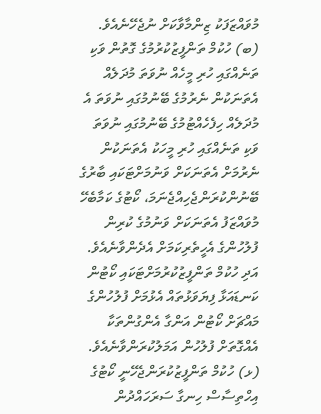މުވައްޒަފަކު ޒިންމާވާކަށް ނުޖެހޭނެއެވެ.
(ބ) ހުކުމް ތަންފީޒުކުރުމުގެ ގޮތުން ވަކި ތަނެއްގައި ހުރި މީހެއް ނުވަތަ މުދަލެއް އެތަނަކުން ނެރުމުގެ ބޭނުމުގައި ނުވަތަ އެ މުދަލެއް ހިފެހެއްޓުމުގެ ބޭނުމުގައި ނުވަތަ ވަކި ތަނެއްގައި ހުރި މީހަކު އެތަނަކުން ނެރުމަށް އެތަނަކަށް ވަނުމަށްޓަކައި ބާރުގެ ބޭނުންކުރަންޖެހިއްޖެނަމަ، ކޯޓުގެ ކަމާބެހޭ މުވައްޒަފު އެތަނަކަށް ވަނުމުގެ ކުރިން ފުލުހުންގެ އެހީތެރިކަމަށް އެދެންވާނެއެވެ. އަދި ހުކުމް ތަންފީޒުކުރުމަށްޓަކައި ކޯޓުން ކަނޑައަޅާ ފިޔަވަޅުތައް އެޅުމަށް ފުލުހުންގެ މައްޗަށް ކޯޓުން އަންގާ އެންގުންތަކާ އެއްގޮތަށް ފުލުހުން އަމަލުކުރަންވާނެއެވެ.
(ޅ) ހުކުމް ތަންފީޒުކުރަންޖެހޭނީ ކޯޓުގެ އިހްތިސާސް ހިނގާ ސަރަހައްދުން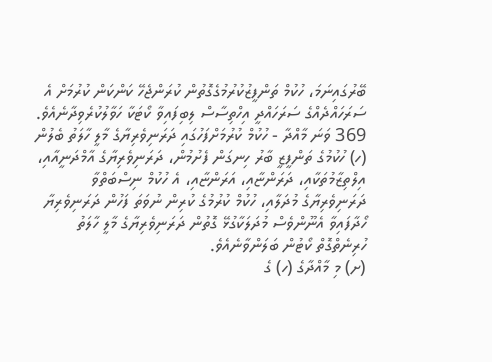ބޭރުގައިނަމަ، ހުކުމް ތަންފީޒުކުރުމުގެގޮތުން ކުރަންޖެހޭ ކަންކަން ކުރުމަށް އެ ސަރަހައްދެއްގެ ސަރަހައްދީ އިހްތިސާސް ލިބިފައިވާ ކޯޓަކާ ހަވާލުކުރެވިދާނެއެވެ.
369 ވަނަ މާއްދާ - ހުކުމް ކުރުމަށްފަހުގައި ދަރަނިވެރިޔާގެ މާލީ ހާލަތު ބެލުން
(ހ) ހުކުމުގެ ތަންފީޒީ ބާރު ހިނގަން ފެށުމުން، ދަރަނިވެރިޔާގެ އާމްދަނީއާއި، އިލްތިޒާމުތަކާއި، ދަރަންޏާއި، އަރަންޏާއި، އެ ހުކުމް ނިސްބަތްވާ ދަރަނިވެރިޔާގެ މުދަލާއި، ހުކުމް ކުރުމުގެ ކުރިން ނުވަތަ ފަހުން ދަރަނިވެރިޔާ ހޯދާފައިވާ އެނޫންވެސް މުދަލަކާގުޅޭ ގޮތުން ދަރަނިވެރިޔާގެ މާލީ ހާލަތު ހުރިނެތްގޮތް ކޯޓުން ބަލަންވާނެއެވެ.
(ށ) މި މާއްދާގެ (ހ) ގެ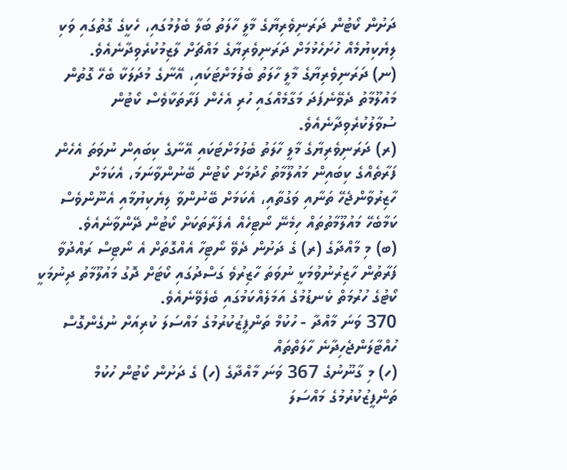ދަށުން ކޯޓުން ދަރަނިވެރިޔާގެ މާލީ ހާލަތު ބަލާ ބެލުމުގައި، ހެކީގެ ގޮތުގައި ވަކި ލިޔެކިޔުމެއް ހުށަހެޅުމަށް ދަރަނިވެރިޔާގެ މައްޗަށް ލާޒިމުކުރެވިދާނެއެވެ.
(ނ) ދަރަނިވެރިޔާގެ މާލީ ހާލަތު ބެލުމަށްޓަކައި، އޭނާގެ މުދަލަކާ ބެހޭ ގޮތުން މައުލޫމާތު ދެވޭނެފަދަ މަގާމެއްގައި ހުރި އެހެން ފަރާތަކާވެސް ކޯޓުން ސުވާލުކުރެވިދާނެއެވެ.
(ރ) ދަރަނިވެރިޔާގެ މާލީ ހާލަތު ބެލުމަށްޓަކައި އޭނާގެ ކިބައިން ނުވަތަ އެހެން ފަރާތެއްގެ ކިބައިން މައުލޫމާތު ހޯދުމަށް ކޯޓުން ބޭނުންވާނަމަ، އެކަމަށް ހާޒިރުވާންޖެހޭ ތަނާއި ވަގުތާއި، އެކަމަށް ބޭނުންވާ ލިޔެކިޔުމާއި އެނޫންވެސް ކަމާބެހޭ މައުލޫމާތުތައް ހިމެނޭ ނޯޓިހެއް އެފަރާތަކަށް ކޯޓުން ދޭންވާނެއެވެ.
(ބ) މި މާއްދާގެ (ރ) ގެ ދަށުން ދެވޭ ނޯޓިހާ އެއްގޮތަށް އެ ނޯޓިސް ރައްދުވާ ފަރާތުން ހާޒިރުނުވުމަކީ ނުވަތަ ހާޒިރުވެ ގަސްދުގައި ކޯޓަށް ދޮގު މައުލޫމާތު ދިނުމަކީ ކޯޓުގެ ހުރުމަތް ކެނޑުމުގެ އަމަލެއްކަމުގައި ބެލެވޭނެއެވެ.
370 ވަނަ މާއްދާ - ހުކުމް ތަންފީޒުކުރުމުގެ މައްސަލަ ކުރިއަށް ނުގެންގޮސް ހުއްޓާލަންޖެހިދާނެ ހާލަތްތައް
(ހ) މި ގާނޫނުގެ 367 ވަނަ މާއްދާގެ (ހ) ގެ ދަށުން ކޯޓުން ހުކުމް ތަންފީޒުކުރުމުގެ މައްސަލަ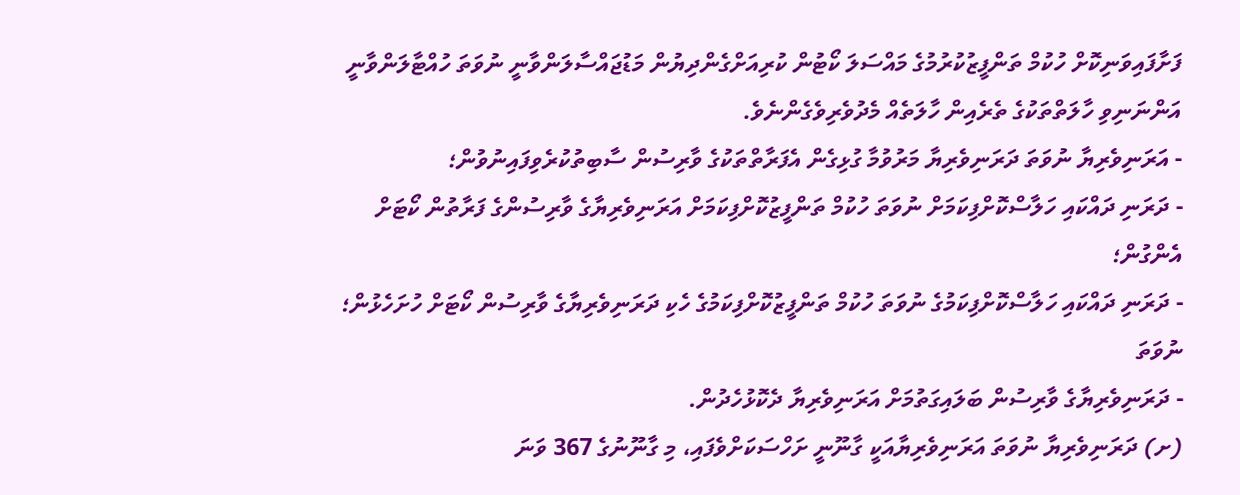ފަށާފައިވަނިކޮށް ހުކުމް ތަންފީޒުކުރުމުގެ މައްސަލަ ކޯޓުން ކުރިއަށްގެންދިޔުން މަޑުޖައްސާލަންވާނީ ނުވަތަ ހުއްޓާލަންވާނީ އަންނަނިވި ހާލަތްތަކުގެ ތެރެއިން ހާލަތެއް މެދުވެރިވެގެންނެވެ.
- އަރަނިވެރިޔާ ނުވަތަ ދަރަނިވެރިޔާ މަރުވުމާ ގުޅިގެން އެފަރާތްތަކުގެ ވާރިސުން ސާބިތުކުރެވިފައިނުވުން؛
- ދަރަނި ދައްކައި ހަލާސްކޮށްފިކަމަށް ނުވަތަ ހުކުމް ތަންފީޒުކޮށްފިކަމަށް އަރަނިވެރިޔާގެ ވާރިސުންގެ ފަރާތުން ކޯޓަށް އެންގުން؛
- ދަރަނި ދައްކައި ހަލާސްކޮށްފިކަމުގެ ނުވަތަ ހުކުމް ތަންފީޒުކޮށްފިކަމުގެ ހެކި ދަރަނިވެރިޔާގެ ވާރިސުން ކޯޓަށް ހުށަހެޅުން؛ ނުވަތަ
- ދަރަނިވެރިޔާގެ ވާރިސުން ބަލައިގަތުމަށް އަރަނިވެރިޔާ ދެކޮޅުހެދުން.
(ށ) ދަރަނިވެރިޔާ ނުވަތަ އަރަނިވެރިޔާއަކީ ގާނޫނީ ށަހްސަކަށްވެފައި، މި ގާނޫނުގެ 367 ވަނަ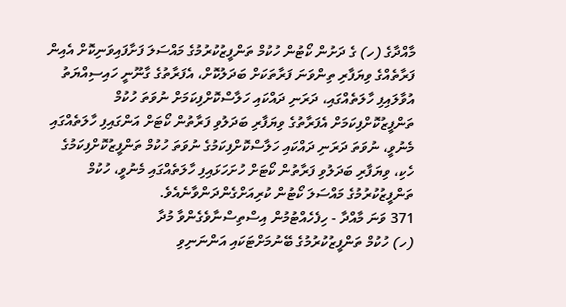މާއްދާގެ (ހ) ގެ ދަށުން ކޯޓުން ހުކުމް ތަންފީޒުކުރުމުގެ މައްސަލަ ފަށާފައިވަނިކޮށް އެއިން ފަރާތެއްގެ ވިޔަފާރި ތިންވަނަ ފަރާތަކަށް ބަދަލުކޮށް، އެފަރާތުގެ ގާނޫނީ ހައިސިއްޔަތު އުވާލައިފި ހާލަތެއްގައި، ދަރަނި ދައްކައި ހަލާސްކޮށްފިކަމަށް ނުވަތަ ހުކުމް ތަންފީޒުކޮށްފިކަމަށް އެފަރާތުގެ ވިޔަފާރި ބަދަލުވި ފަރާތުން ކޯޓަށް އަންގައިފި ހާލަތެއްގައި މެނުވީ، ނުވަތަ ދަރަނި ދައްކައި ހަލާސްކޮށްފިކަމުގެ ނުވަތަ ހުކުމް ތަންފީޒުކޮށްފިކަމުގެ ހެކި، ވިޔަފާރި ބަދަލުވި ފަރާތުން ކޯޓަށް ހުށަހަޅައިފި ހާލަތެއްގައި މެނުވީ، ހުކުމް ތަންފީޒުކުރުމުގެ މައްސަލަ ކޯޓުން ކުރިއަށްގެންދަންވާނެއެވެ.
371 ވަނަ މާއްދާ - ހިފެހެއްޓުމުން އިސްތިސްނާވެގެންވާ މުދާ
(ހ) ހުކުމް ތަންފީޒުކުރުމުގެ ބޭނުމަށްޓަކައި އަންނަނިވި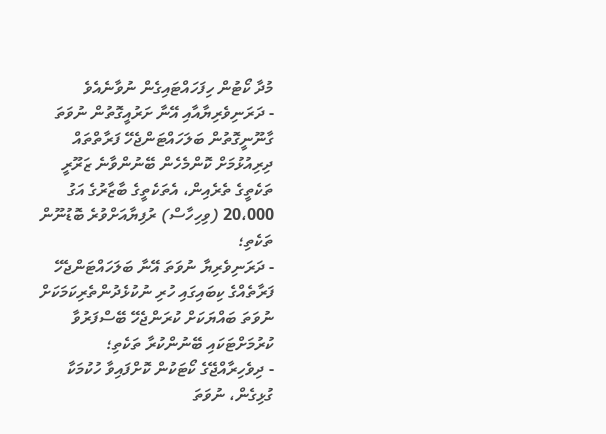މުދާ ކޯޓުން ހިފަހައްޓައިގެން ނުވާނެއެވެ
- ދަރަނިވެރިޔާއާއި އޭނާ ށަރުއީގޮތުން ނުވަތަ ގާނޫނީގޮތުން ބަލަހައްޓަންޖެހޭ ފަރާތްތައް ދިރިއުޅުމަށް ކޮންމެހެން ބޭނުންވާނެ ޒަރޫރީ ތަކެތީގެ ތެރެއިން، އެތަކެތީގެ ބާޒާރުގެ އަގު 20،000 (ވިހިހާސް) ރުފިޔާއަށްވުރެ ބޮޑުނޫން ތަކެތި؛
- ދަރަނިވެރިޔާ ނުވަތަ އޭނާ ބަލަހައްޓަންޖެހޭ ފަރާތެއްގެ ކިބައިގައި ހުރި ނުކުޅެދުންތެރިކަމަކަށް ނުވަތަ ބައްޔަކަށް ކުރަންޖެހޭ ބޭސްފަރުވާ ކުރުމަށްޓަކައި ބޭނުންކުރާ ތަކެތި؛
- ދިވެހިރާއްޖޭގެ ކޯޓަކުން ކޮށްފައިވާ ހުކުމަކާ ގުޅިގެން، ނުވަތަ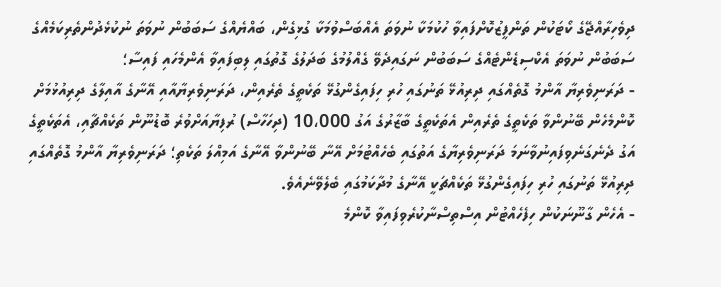ދިވެހިރާއްޖޭގެ ކޯޓަކުން ތަންފީޒުކޮށްފައިވާ ހުކުމަކާ ނުވަތަ އެއްބަސްވުމަކާ ގުޅިގެން، ބައްޔެއްގެ ސަބަބުން ނުވަތަ ނުކުޅެދުންތެރިކަމެއްގެ ސަބަބުން ނުވަތަ އެކްސިޑެންޓެއްގެ ސަބަބުން ނަގައިދެވޭ ގެއްލުމުގެ ބަދަލުގެ ގޮތުގައި ލިބިފައިވާ އެންމެހައި ފައިސާ؛
- ދަރަނިވެރިޔާ އާންމު ގޮތެއްގައި ދިރިއުޅޭ ތަނުގައި ހުރި ހިފައިގެންގުޅޭ ތަކެތީގެ ތެރެއިން، ދަރަނިވެރިޔާއާއި އޭނާގެ އާއިލާގެ ދިރިއުޅުމަށް ކޮންމެހެން ބޭނުންވާ ތަކެތީގެ ތެރެއިން އެތަކެތީގެ ބާޒާރުގެ އަގު 10،000 (ދިހަހާސް) ރުފިޔާއަށްވުރެ ބޮޑުނޫން ތަކެއްޗާއި، އެތަކެތީގެ އަގު ދެނެގަނެވިފައިނުވާނަމަ ދަރަނިވެރިޔާގެ އަތުގައި ބެހެއްޓުމަށް އޭނާ ބޭނުންވާ އޭނާގެ އަމިއްލަ ތަކެތި؛ ދަރަނިވެރިޔާ އާންމު ގޮތެއްގައި ދިރިއުޅޭ ތަނުގައި ހުރި ހިފައިގެންގުޅޭ ތަކެއްޗަކީ އޭނާގެ މުދާކަމުގައި ބެލެވޭނެއެވެ.
- އެހެން ގާނޫނަކުން ހިފެހެއްޓުން އިސްތިސްނާކުރެވިފައިވާ ކޮންމެ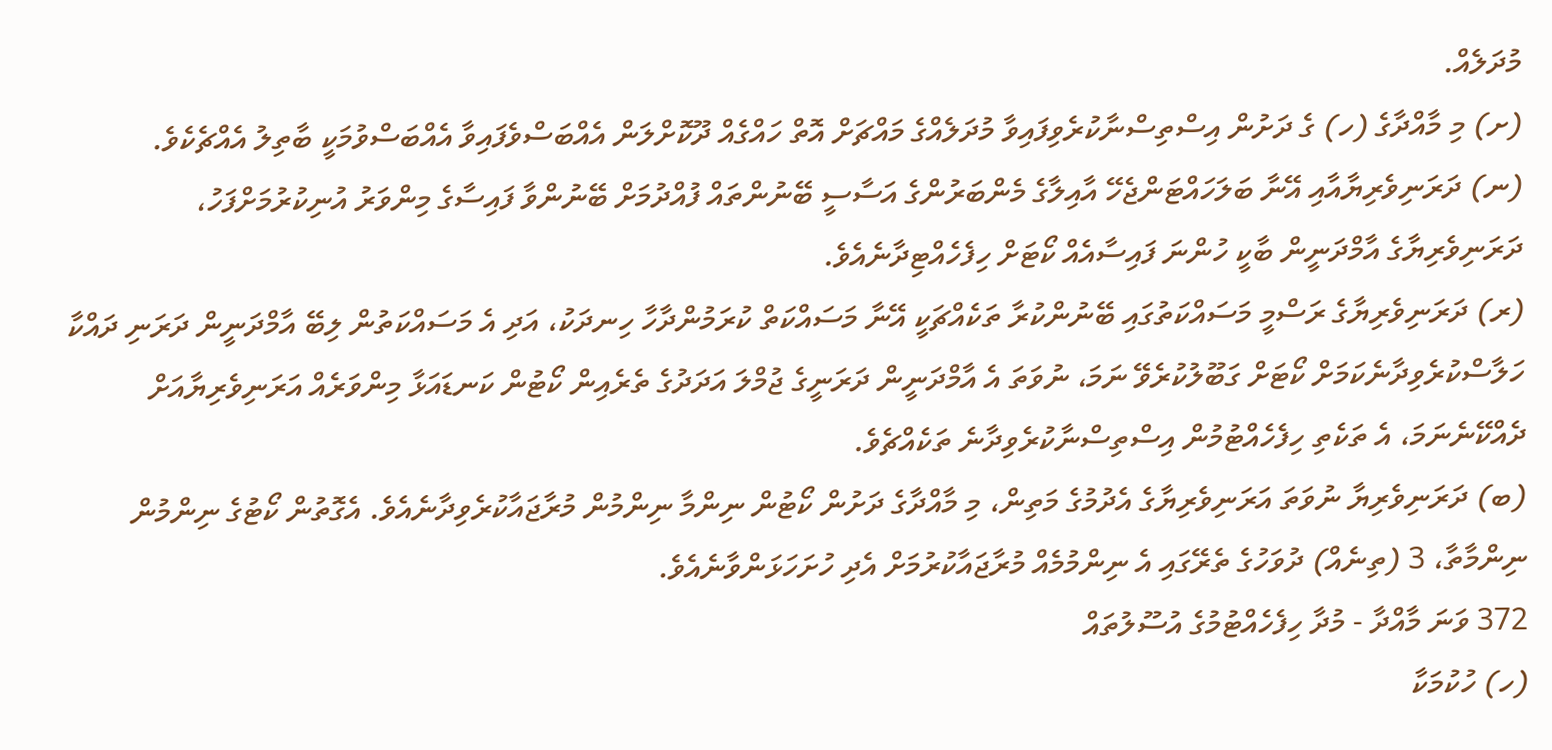މުދަލެއް.
(ށ) މި މާއްދާގެ (ހ) ގެ ދަށުން އިސްތިސްނާކުރެވިފައިވާ މުދަލެއްގެ މައްޗަށް އޮތް ހައްގެއް ދޫކޮށްލަން އެއްބަސްވެފައިވާ އެއްބަސްވުމަކީ ބާތިލު އެއްޗެކެވެ.
(ނ) ދަރަނިވެރިޔާއާއި އޭނާ ބަލަހައްޓަންޖެހޭ އާއިލާގެ މެންބަރުންގެ އަސާސީ ބޭނުންތައް ފުއްދުމަށް ބޭނުންވާ ފައިސާގެ މިންވަރު އުނިކުރުމަށްފަހު، ދަރަނިވެރިޔާގެ އާމްދަނީން ބާކީ ހުންނަ ފައިސާއެއް ކޯޓަށް ހިފެހެއްޓިދާނެއެވެ.
(ރ) ދަރަނިވެރިޔާގެ ރަސްމީ މަސައްކަތުގައި ބޭނުންކުރާ ތަކެއްޗަކީ އޭނާ މަސައްކަތް ކުރަމުންދާހާ ހިނދަކު، އަދި އެ މަސައްކަތުން ލިބޭ އާމްދަނީން ދަރަނި ދައްކާ ހަލާސްކުރެވިދާނެކަމަށް ކޯޓަށް ގަބޫލުކުރެވޭ ނަމަ، ނުވަތަ އެ އާމްދަނީން ދަރަނީގެ ޖުމްލަ އަދަދުގެ ތެރެއިން ކޯޓުން ކަނޑައަޅާ މިންވަރެއް އަރަނިވެރިޔާއަށް ދެއްކޭނެނަމަ، އެ ތަކެތި ހިފެހެއްޓުމުން އިސްތިސްނާކުރެވިދާނެ ތަކެއްޗެވެ.
(ބ) ދަރަނިވެރިޔާ ނުވަތަ އަރަނިވެރިޔާގެ އެދުމުގެ މަތިން، މި މާއްދާގެ ދަށުން ކޯޓުން ނިންމާ ނިންމުން މުރާޖައާކުރެވިދާނެއެވެ. އެގޮތުން ކޯޓުގެ ނިންމުން ނިންމާތާ، 3 (ތިނެއް) ދުވަހުގެ ތެރޭގައި އެ ނިންމުމެއް މުރާޖައާކުރުމަށް އެދި ހުށަހަޅަންވާނެއެވެ.
372 ވަނަ މާއްދާ - މުދާ ހިފެހެއްޓުމުގެ އުސޫލުތައް
(ހ) ހުކުމަކާ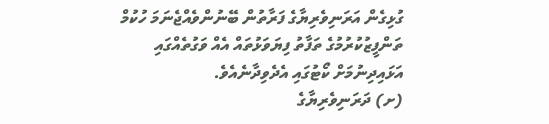ގުޅިގެން އަރަނިވެރިޔާގެ ފަރާތުން ބޭނުންވެއްޖެނަމަ ހުކުމް ތަންފީޒުކުރުމުގެ ތަފާތު ފިޔަވަޅުތައް އެއް ވަގުތެއްގައި އަޅައިދިނުމަށް ކޯޓުގައި އެދެވިދާނެއެވެ.
(ށ) ދަރަނިވެރިޔާގެ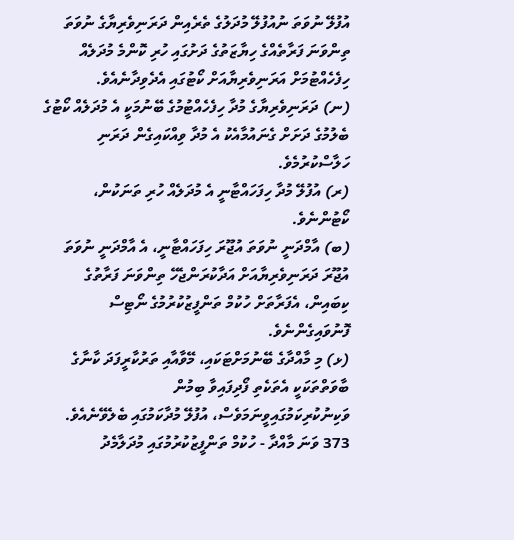އުފުލޭ ނުވަތަ ނުއުފުލޭ މުދަލުގެ ތެރެއިން ދަރަނިވެރިޔާގެ ނުވަތަ ތިންވަނަ ފަރާތެއްގެ ހިޔާޒަތުގެ ދަށުގައި ހުރި ކޮންމެ މުދަލެއް ހިފެހެއްޓުމަށް އަރަނިވެރިޔާއަށް ކޯޓުގައި އެދެވިދާނެއެވެ.
(ނ) ދަރަނިވެރިޔާގެ މުދާ ހިފެހެއްޓުމުގެ ބޭނުމަކީ އެ މުދަލެއް ކޯޓުގެ ބެލުމުގެ ދަށަށް ގެނައުމާއެކު އެ މުދާ ވިއްކައިގެން ދަރަނި ހަލާސްކުރުމެވެ.
(ރ) އުފުލޭ މުދާ ހިފަހައްޓާނީ އެ މުދަލެއް ހުރި ތަނަކުން، ކޯޓުންނެވެ.
(ބ) އާމްދަނީ ނުވަތަ އުޖޫރަ ހިފަހައްޓާނީ، އެ އާމްދަނީ ނުވަތަ އުޖޫރަ ދަރަނިވެރިޔާއަށް އަދާކުރަންޖެހޭ ތިންވަނަ ފަރާތުގެ ކިބައިން، އެފަރާތަށް ހުކުމް ތަންފީޒުކުރުމުގެ ނޯޓިސް ފޮނުވައިގެންނެވެ.
(ޅ) މި މާއްދާގެ ބޭނުމަށްޓަކައި، މޭވާއާއި ތަރުކާރީފަދަ ކާނާގެ ބާވަތްތަކަކީ އެތަކެތި ފޯދިފައިވާ ބިމުން ވަކިނުކުރިކަމުގައިވީނަމަވެސް، އުފުލޭ މުދާކަމުގައި ބެލެވޭނެއެވެ.
373 ވަނަ މާއްދާ - ހުކުމް ތަންފީޒުކުރުމުގައި މުދަލާމެދު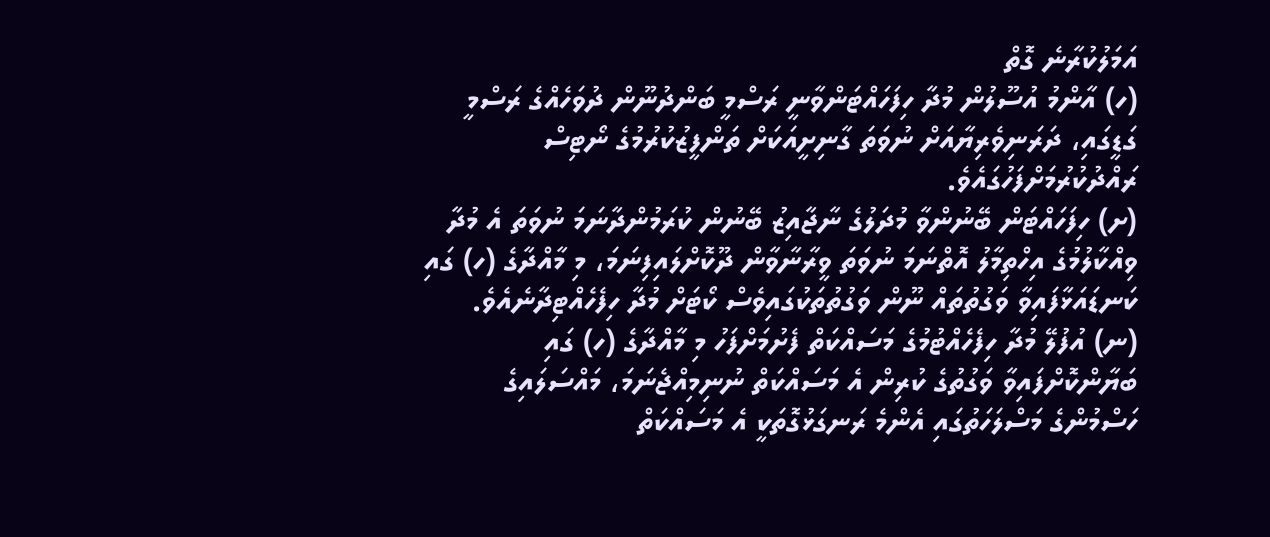އަމަލުކުރާނެ ގޮތް
(ހ) އާންމު އުސޫލުން މުދާ ހިފަހައްޓަންވާނީ ރަސްމީ ބަންދުނޫން ދުވަހެއްގެ ރަސްމީ ގަޑީގައި، ދަރަނިވެރިޔާއަށް ނުވަތަ ގާނިށީއަކަށް ތަންފީޒުކުރުމުގެ ނޯޓިސް ރައްދުކުރުމަށްފަހުގައެވެ.
(ށ) ހިފަހައްޓަން ބޭނުންވާ މުދަލުގެ ނާޖާއިޒު ބޭނުން ކުރަމުންދާނަމަ ނުވަތަ އެ މުދާ ވިއްކާލުމުގެ އިހްތިމާލު އޮތްނަމަ ނުވަތަ ވީރާނާވާން ދޫކޮށްލައިފިނަމަ، މި މާއްދާގެ (ހ) ގައި ކަނޑައަޅާފައިވާ ވަގުތުތައް ނޫން ވަގުތުތަކުގައިވެސް ކޯޓަށް މުދާ ހިފެހެއްޓިދާނެއެވެ.
(ނ) އުފުލޭ މުދާ ހިފެހެއްޓުމުގެ މަސައްކަތް ފެށުމަށްފަހު މި މާއްދާގެ (ހ) ގައި ބަޔާންކޮށްފައިވާ ވަގުތުގެ ކުރިން އެ މަސައްކަތް ނުނިމިއްޖެނަމަ، މައްސަލައިގެ ހަސްމުންގެ މަސްލަހަތުގައި އެންމެ ރަނގަޅުގޮތަކީ އެ މަސައްކަތް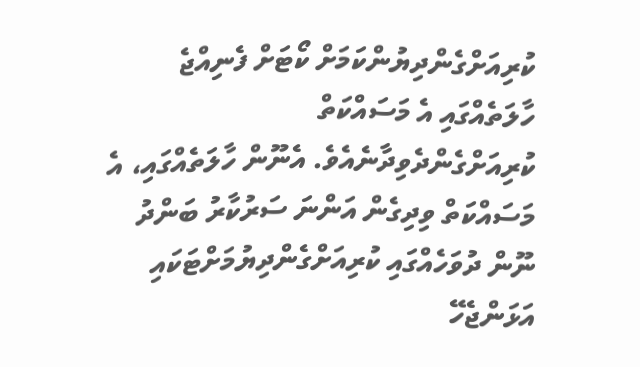ކުރިއަށްގެންދިޔުންކަމަށް ކޯޓަށް ފެނިއްޖެ ހާލަތެއްގައި އެ މަސައްކަތް ކުރިއަށްގެންދެވިދާނެއެވެ. އެނޫން ހާލަތެއްގައި، އެ މަސައްކަތް ވިދިގެން އަންނަ ސަރުކާރު ބަންދު ނޫން ދުވަހެއްގައި ކުރިއަށްގެންދިޔުމަށްޓަކައި އަޅަންޖެހޭ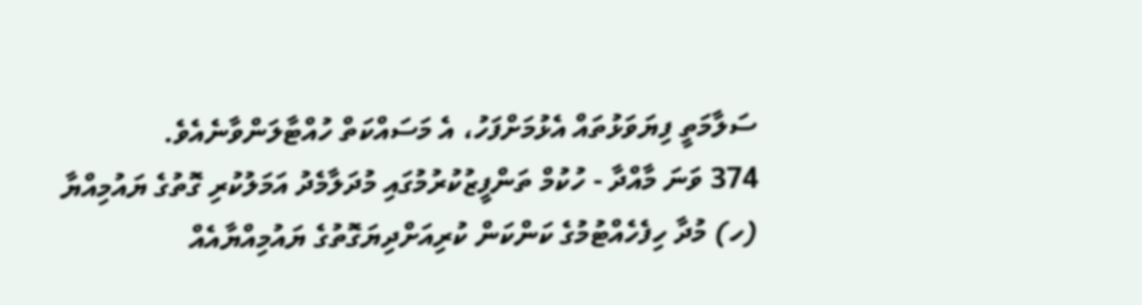ސަލާމަތީ ފިޔަވަޅުތައް އެޅުމަށްފަހު، އެ މަސައްކަތް ހުއްޓާލަންވާނެއެވެ.
374 ވަނަ މާއްދާ - ހުކުމް ތަންފީޒުކުރުމުގައި މުދަލާމެދު އަމަލުކުރި ގޮތުގެ ޔައުމިއްޔާ
(ހ) މުދާ ހިފެހެއްޓުމުގެ ކަންކަން ކުރިއަށްދިޔަގޮތުގެ ޔައުމިއްޔާއެއް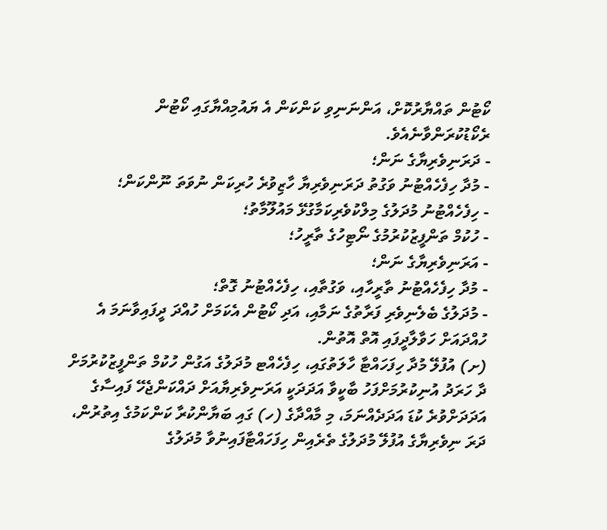ކޯޓުން ތައްޔާރުކޮށް، އަންނަނިވި ކަންކަން އެ ޔައުމިއްޔާގައި ކޯޓުން ރެކޯޑުކުރަންވާނެއެވެ.
- ދަރަނިވެރިޔާގެ ނަން؛
- މުދާ ހިފެހެއްޓުނު ވަގުތު ދަރަނިވެރިޔާ ހާޒިވުރެ ހުރިކަން ނުވަތަ ނޫންކަން؛
- ހިފެހެއްޓުނު މުދަލުގެ މިލްކުވެރިކަމާގުޅޭ މައުލޫމާތު؛
- ހުކުމް ތަންފީޒުކުރުމުގެ ނޯޓިހުގެ ތާރީހު؛
- އަރަނިވެރިޔާގެ ނަން؛
- މުދާ ހިފެހެއްޓުނު ތާރީހާއި، ވަގުތާއި، ހިފެހެއްޓުނު ގޮތް؛
- މުދަލުގެ ބެލެނިވެރި ފަރާތުގެ ނަމާއި، އަދި ކޯޓުން އެކަމަށް ހުއްދަ ދީފައިވާނަމަ އެ ހުއްދައަށް ހަވާލާދީފައި އޮތް އޮތުން.
(ށ) އުފުލޭ މުދާ ހިފަހައްޓާ ހާލަތުގައި، ހިފެހެއްޓ މުދަލުގެ އަގުން ހުކުމް ތަންފީޒުކުރުމަށް ދާ ހަރަދު އުނިކުރުމަށްފަހު ބާކީވާ އަދަދަކީ އަރަނިވެރިޔާއަށް ދައްކަންޖެހޭ ފައިސާގެ އަދަދަށްވުރެ ކުޑަ އަދަދެއްނަމަ، މި މާއްދާގެ (ހ) ގައި ބަޔާންކުރާ ކަންކަމުގެ އިތުރުން، ދަރަ ނިވެރިޔާގެ އުފުލޭ މުދަލުގެ ތެރެއިން ހިފަހައްޓާފައިނުވާ މުދަލުގެ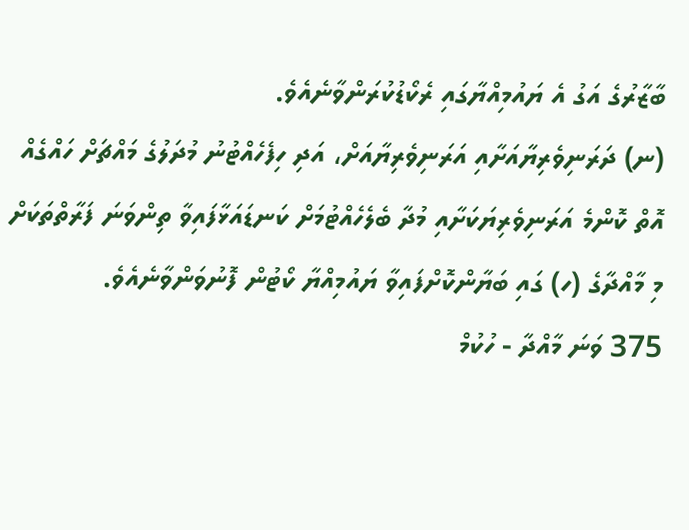ބާޒާރުގެ އަގު އެ ޔައުމިއްޔާގައި ރެކޯޑުކުރަންވާނެއެވެ.
(ނ) ދަރަނިވެރިޔާއަށާއި އަރަނިވެރިޔާއަށް، އަދި ހިފެހެއްޓުނު މުދަލުގެ މައްޗަށް ހައްގެއް އޮތް ކޮންމެ އަރަނިވެރިޔަކަށާއި މުދާ ބެލެހެއްޓުމަށް ކަނޑައަޅާފައިވާ ތިންވަނަ ފަރާތްތަކަށް މި މާއްދާގެ (ހ) ގައި ބަޔާންކޮށްފައިވާ ޔައުމިއްޔާ ކޯޓުން ފޮނުވަންވާނެއެވެ.
375 ވަނަ މާއްދާ - ހުކުމް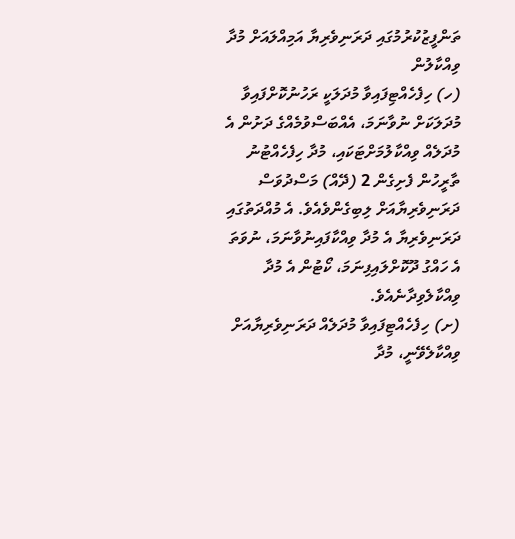ތަންފީޒުކުރުމުގައި ދަރަނިވެރިޔާ އަމިއްލައަށް މުދާ ވިއްކާލުން
(ހ) ހިފެހެއްޓިފައިވާ މުދަލަކީ ރަހުނުކޮށްފައިވާ މުދަލަކަށް ނުވާނަމަ، އެއްބަސްވުމެއްގެ ދަށުން އެ މުދަލެއް ވިއްކާލުމަށްޓަކައި، މުދާ ހިފެހެއްޓުނު ތާރީހުން ފެށިގެން 2 (ދޭއް) މަސްދުވަސް ދަރަނިވެރިޔާއަށް ލިބިގެންވެއެވެ. އެ މުއްދަތުގައި ދަރަނިވެރިޔާ އެ މުދާ ވިއްކާފައިނުވާނަމަ، ނުވަތަ އެ ހައްގު ދޫކޮށްލައިފިނަމަ، ކޯޓުން އެ މުދާ ވިއްކާލެވިދާނެއެވެ.
(ށ) ހިފެހެއްޓިފައިވާ މުދަލެއް ދަރަނިވެރިޔާއަށް ވިއްކާލެވޭނީ، މުދާ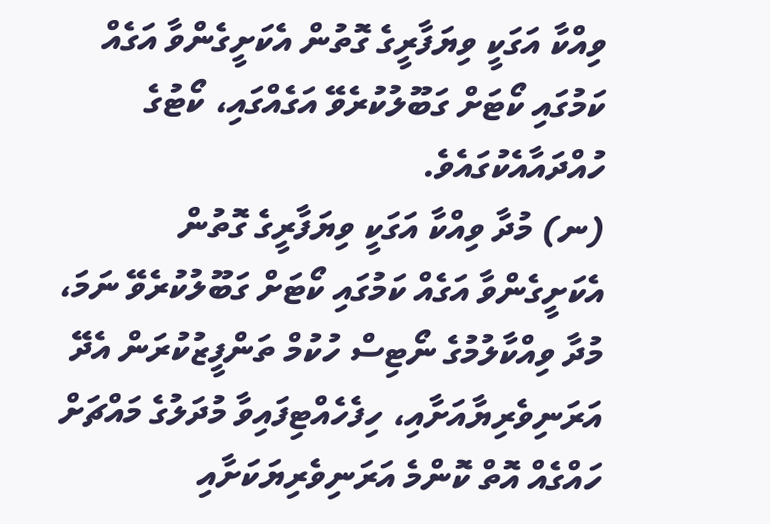ވިއްކާ އަގަކީ ވިޔަފާރީގެ ގޮތުން އެކަށީގެންވާ އަގެއް ކަމުގައި ކޯޓަށް ގަބޫލުކުރެވޭ އަގެއްގައި، ކޯޓުގެ ހުއްދައާއެކުގައެވެ.
(ނ) މުދާ ވިއްކާ އަގަކީ ވިޔަފާރީގެ ގޮތުން އެކަށީގެންވާ އަގެއް ކަމުގައި ކޯޓަށް ގަބޫލުކުރެވޭ ނަމަ، މުދާ ވިއްކާލުމުގެ ނޯޓިސް ހުކުމް ތަންފީޒުކުރަން އެދޭ އަރަނިވެރިޔާއަށާއި، ހިފެހެއްޓިފައިވާ މުދަލުގެ މައްޗަށް ހައްގެއް އޮތް ކޮންމެ އަރަނިވެރިޔަކަށާއި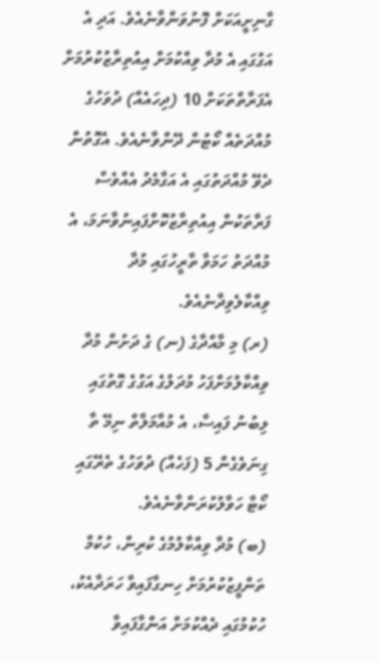ގާނިށީއަކަށް ފޮނުވަންވާނެއެވެ. އަދި އެ އަގުގައި އެ މުދާ ވިއްކުމަށް އިއުތިރާޒުކުރުމަށް އެފަރާތްތަކަށް 10 (ދިހައެއް) ދުވަހުގެ މުއްދަތެއް ކޯޓުން ދޭންވާނެއެވެ. އެގޮތުން ދެވޭ މުއްދަތުގައި އެ އަގާމެދު އެއްވެސް ފަރާތަކުން އިއުތިރާޒުކޮށްފައިނުވާނަމަ، އެ މުއްދަތު ހަމަވާ ތާރީހުގައި މުދާ ވިއްކާލެވިދާނެއެވެ.
(ރ) މި މާއްދާގެ (ނ) ގެ ދަށުން މުދާ ވިއްކާލުމަށްފަހު މުދަލުގެ އަގުގެ ގޮތުގައި ލިބުނު ފައިސާ، އެ މުއާމަލާތް ނިމޭ ތާ ގިނަވެގެން 5 (ފަހެއް) ދުވަހުގެ ތެރޭގައި ކޯޓާ ހަވާލުކުރަންވާނެއެވެ.
(ބ) މުދާ ވިއްކާލުމުގެ ކުރިން، ހުކުމް ތަންފީޒުކުރުމަށް ހިނގާފައިވާ ހަރަދާއެކު، ހުކުމުގައި ދެއްކުމަށް އަންގާފައިވާ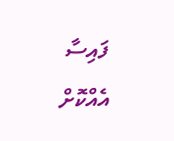ފައިސާ އެއްކޮށް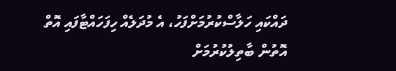ދައްކައި ހަލާސްކުރުމަށްފަހު، އެ މުދަލެއް ހިފަހައްޓާފައި އޮތް އޮތުން ބާތިލުކުރުމަށް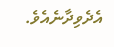އެދެވިދާނެއެވެ.